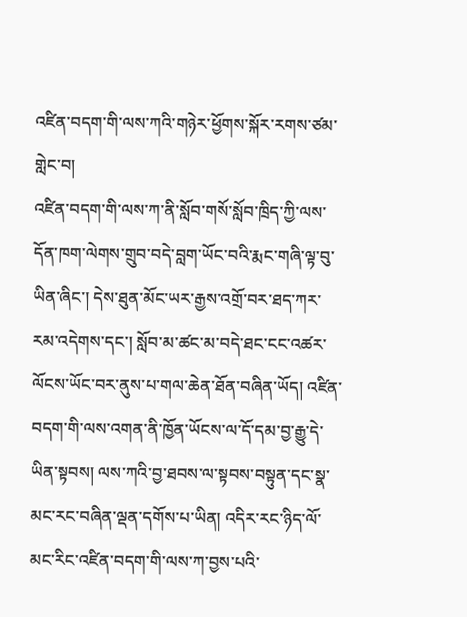འཛིན་བདག་གི་ལས་ཀའི་གཉེར་ཕྱོགས་སྐོར་རགས་ཙམ་གླེང་བ།
འཛིན་བདག་གི་ལས་ཀ་ནི་སློབ་གསོ་སློབ་ཁྲིད་ཀྱི་ལས་དོན་ཁག་ལེགས་གྲུབ་བདེ་བླག་ཡོང་བའི་རྨང་གཞི་ལྟ་བུ་ཡིན་ཞིང་། དེས་ཐུན་མོང་ཡར་རྒྱས་འགྲོ་བར་ཐད་ཀར་རམ་འདེགས་དང་། སློབ་མ་ཚང་མ་བདེ་ཐང་ངང་འཚར་ལོངས་ཡོང་བར་ནུས་པ་གལ་ཆེན་ཐོན་བཞིན་ཡོད། འཛིན་བདག་གི་ལས་འགན་ནི་ཁྱོན་ཡོངས་ལ་དོ་དམ་བྱ་རྒྱུ་དེ་ཡིན་སྟབས། ལས་ཀའི་བྱ་ཐབས་ལ་སྟབས་བསྟུན་དང་སྣ་མང་རང་བཞིན་ལྡན་དགོས་པ་ཡིན། འདིར་རང་ཉིད་ལོ་མང་རིང་འཛིན་བདག་གི་ལས་ཀ་བྱས་པའི་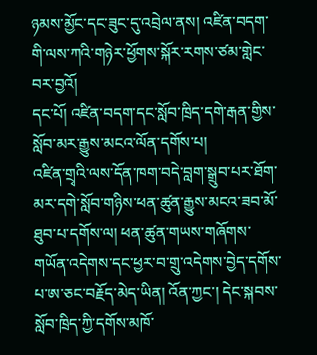ཉམས་མྱོང་དང་ཟུང་དུ་འབྲེལ་ནས། འཛིན་བདག་གི་ལས་ཀའི་གཉེར་ཕྱོགས་སྐོར་རགས་ཙམ་གླེང་བར་བྱའོ།
དང་པོ། འཛིན་བདག་དང་སློབ་ཁྲིད་དགེ་རྒན་གྱིས་སློབ་མར་རྒྱུས་མངའ་ལོན་དགོས་པ།
འཛིན་གྲྭའི་ལས་དོན་ཁག་བདེ་བླག་སྒྲུབ་པར་ཐོག་མར་དགེ་སློབ་གཉིས་ཕན་ཚུན་རྒྱུས་མངའ་ཟབ་མོ་ཐུབ་པ་དགོས་ལ། ཕན་ཚུན་གཡས་གཞོགས་གཡོན་འདེགས་དང་ཕྱར་བ་གྲུ་འདེགས་བྱེད་དགོས་པ་ཨ་ཅང་བརྗོད་མེད་ཡིན། འོན་ཀྱང་། དེང་སྐབས་སློབ་ཁྲིད་ཀྱི་དགོས་མཁོ་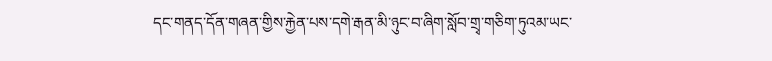དང་གནད་དོན་གཞན་གྱིས་རྐྱེན་པས་དགེ་རྒན་མི་ཉུང་བ་ཞིག་སློབ་གྲྭ་གཅིག་ཏུའམ་ཡང་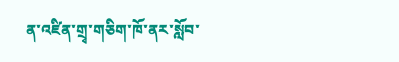ན་འཛིན་གྲྭ་གཅིག་ཁོ་ནར་སློབ་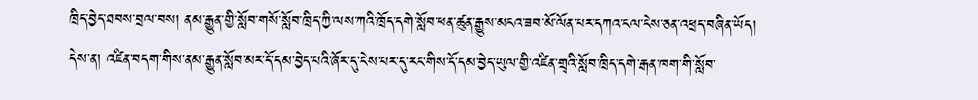ཁྲིད་བྱེད་ཐབས་བྲལ་བས། ནམ་རྒྱུན་གྱི་སློབ་གསོ་སློབ་ཁྲིད་ཀྱི་ལས་ཀའི་ཁྲོད་དགེ་སློབ་ཕན་ཚུན་རྒྱུས་མངའ་ཟབ་མོ་ལོན་པར་དཀའ་ངལ་ངེས་ཅན་འཕྲད་བཞིན་ཡོད།
དེས་ན། འཛིན་བདག་གིས་ནམ་རྒྱུན་སློབ་མར་དོ་དམ་བྱེད་པའི་ཞོར་དུ་ངེས་པར་དུ་རང་གིས་དོ་དམ་བྱེད་ཡུལ་གྱི་འཛིན་གྲྭའི་སློབ་ཁྲིད་དགེ་རྒན་ཁག་གི་སློབ་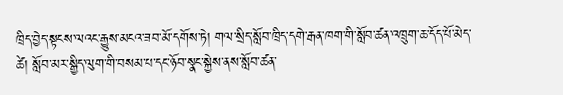ཁྲིད་བྱེད་སྟངས་ལའང་རྒྱུས་མངའ་ཟབ་མོ་དགོས་ཏེ། གལ་སྲིད་སློབ་ཁྲིད་དགེ་རྒན་ཁག་གི་སློབ་ཚན་འཁྲུག་ཆ་དོད་པོ་མེད་ཚེ། སློབ་མར་སྒྱིད་ལུག་གི་བསམ་པ་དང་ཉོབ་སྣང་སྐྱེས་ནས་སློབ་ཚན་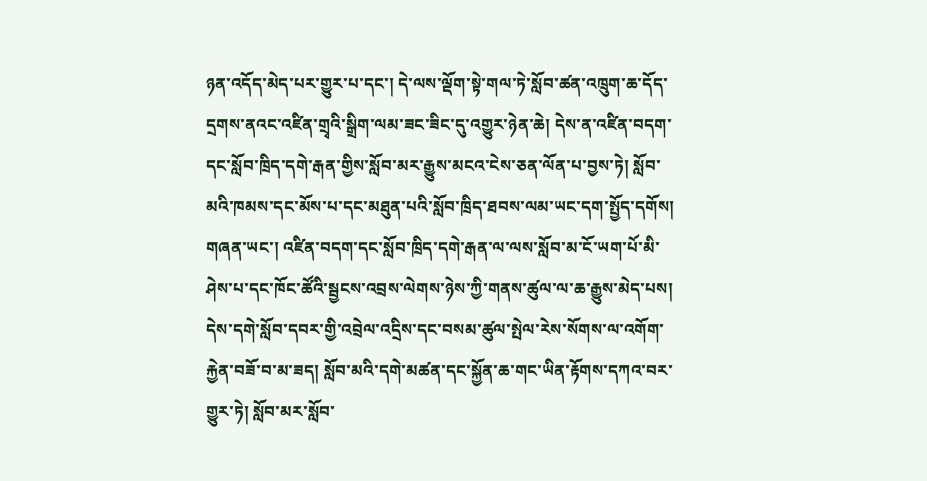ཉན་འདོད་མེད་པར་གྱུར་པ་དང་། དེ་ལས་ལྡོག་སྟེ་གལ་ཏེ་སློབ་ཚན་འཁྲུག་ཆ་དོད་དྲགས་ནའང་འཛིན་གྲྭའི་སྒྲིག་ལམ་ཟང་ཟིང་དུ་འགྱུར་ཉེན་ཆེ། དེས་ན་འཛིན་བདག་དང་སློབ་ཁྲིད་དགེ་རྒན་གྱིས་སློབ་མར་རྒྱུས་མངའ་ངེས་ཅན་ལོན་པ་བྱས་ཏེ། སློབ་མའི་ཁམས་དང་མོས་པ་དང་མཐུན་པའི་སློབ་ཁྲིད་ཐབས་ལམ་ཡང་དག་སྤྱོད་དགོས།
གཞན་ཡང་། འཛིན་བདག་དང་སློབ་ཁྲིད་དགེ་རྒན་ལ་ལས་སློབ་མ་ངོ་ཡག་པོ་མི་ཤེས་པ་དང་ཁོང་ཚོའི་སྦྱངས་འབྲས་ལེགས་ཉེས་ཀྱི་གནས་ཚུལ་ལ་ཆ་རྒྱུས་མེད་པས། དེས་དགེ་སློབ་དབར་གྱི་འབྲེལ་འདྲིས་དང་བསམ་ཚུལ་སྤེལ་རེས་སོགས་ལ་འགོག་རྐྱེན་བཟོ་བ་མ་ཟད། སློབ་མའི་དགེ་མཚན་དང་སྐྱོན་ཆ་གང་ཡིན་རྟོགས་དཀའ་བར་གྱུར་ཏེ། སློབ་མར་སློབ་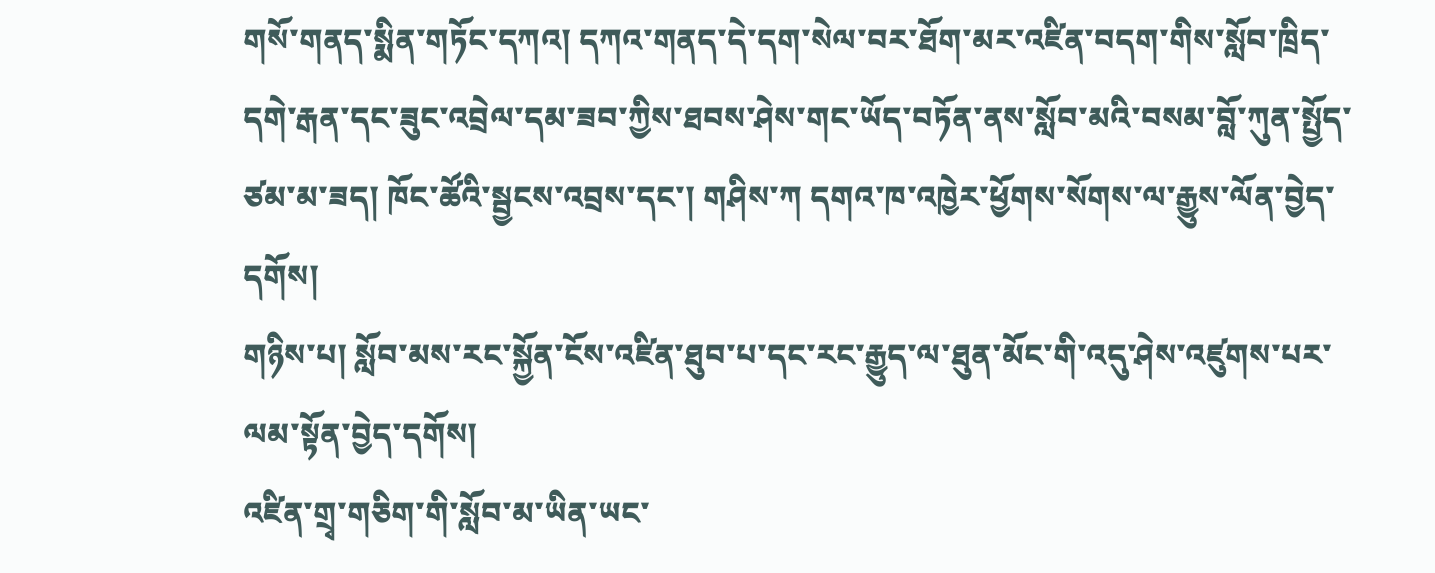གསོ་གནད་སྨིན་གཏོང་དཀའ། དཀའ་གནད་དེ་དག་སེལ་བར་ཐོག་མར་འཛིན་བདག་གིས་སློབ་ཁྲིད་དགེ་རྒན་དང་ཟུང་འབྲེལ་དམ་ཟབ་ཀྱིས་ཐབས་ཤེས་གང་ཡོད་བཏོན་ནས་སློབ་མའི་བསམ་བློ་ཀུན་སྤྱོད་ཙམ་མ་ཟད། ཁོང་ཚོའི་སྦྱངས་འབྲས་དང་། གཤིས་ཀ དགའ་ཁ་འཁྱེར་ཕྱོགས་སོགས་ལ་རྒྱུས་ལོན་བྱེད་དགོས།
གཉིས་པ། སློབ་མས་རང་སྐྱོན་ངོས་འཛིན་ཐུབ་པ་དང་རང་རྒྱུད་ལ་ཐུན་མོང་གི་འདུ་ཤེས་འཛུགས་པར་ལམ་སྟོན་བྱེད་དགོས།
འཛིན་གྲྭ་གཅིག་གི་སློབ་མ་ཡིན་ཡང་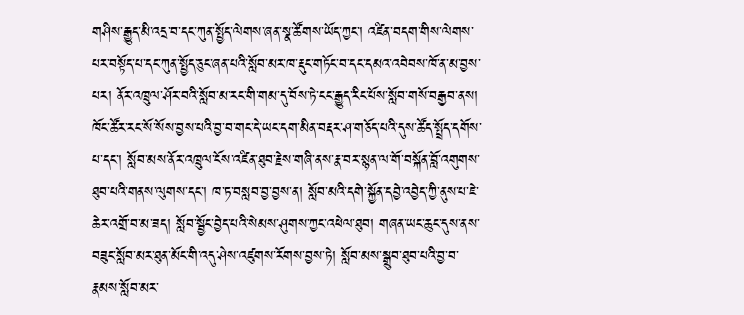གཤིས་རྒྱུད་མི་འདྲ་བ་དང་ཀུན་སྤྱོད་ལེགས་ཞན་སྣ་ཚོགས་ཡོད་ཀྱང་། འཛིན་བདག་གིས་ལེགས་པར་བསྟོད་པ་དང་ཀུན་སྤྱོད་ཅུང་ཞན་པའི་སློབ་མར་ཁ་རྡུང་གཏོང་བ་དང་དམའ་འབེབས་ཁོ་ན་མ་བྱས་པར། ནོར་འཁྲུལ་ཤོར་བའི་སློབ་མ་རང་གི་གམ་དུ་བོས་ཏེ་ངང་རྒྱུད་རིང་པོས་སློབ་གསོ་བརྒྱབ་ནས། ཁོང་ཚོར་རང་སོ་སོས་བྱས་པའི་བྱ་བ་གང་དེ་ཡང་དག་མིན་བརྡར་ཤ་གཅོད་པའི་དུས་ཚོད་སྤྲོད་དགོས་པ་དང་། སློབ་མས་ནོར་འཁྲུལ་ངོས་འཛིན་ཐུབ་རྗེས་གཞི་ནས་རྣ་བར་སྙན་ལ་གོ་བསྐོན་བློ་འགུགས་ཐུབ་པའི་གནས་ལུགས་དང་། ཁ་ཏ་བསླབ་བྱ་བྱས་ན། སློབ་མའི་དགེ་སྐྱོན་དབྱེ་འབྱེད་ཀྱི་ནུས་པ་ཇེ་ཆེར་འགྲོ་བ་མ་ཟད། སློབ་སྦྱོང་བྱེད་པའི་སེམས་ཤུགས་ཀྱང་འཕེལ་ཐུབ། གཞན་ཡང་ཆུང་དུས་ནས་བཟུང་སློབ་མར་ཐུན་མོང་གི་འདུ་ཤེས་འཛུགས་རོགས་བྱས་ཏེ། སློབ་མས་སྒྲུབ་ཐུབ་པའི་བྱ་བ་རྣམས་སློབ་མར་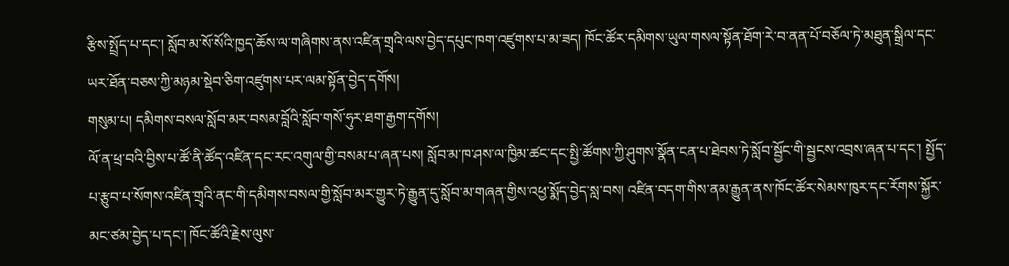རྩིས་སྤྲོད་པ་དང་། སློབ་མ་སོ་སོའི་ཁྱད་ཆོས་ལ་གཞིགས་ནས་འཛིན་གྲྭའི་ལས་བྱེད་དཔུང་ཁག་འཛུགས་པ་མ་ཟད། ཁོང་ཚོར་དམིགས་ཡུལ་གསལ་སྟོན་ཐོག་རེ་བ་ནན་པོ་བཅོལ་ཏེ་མཐུན་སྒྲིལ་དང་ཡར་ཐོན་བཅས་ཀྱི་མཉམ་སྡེབ་ཅིག་འཛུགས་པར་ལམ་སྟོན་བྱེད་དགོས།
གསུམ་པ། དམིགས་བསལ་སློབ་མར་བསམ་བློའི་སློབ་གསོ་ཧུར་ཐག་རྒྱག་དགོས།
ལོ་ན་ཕྲ་བའི་བྱིས་པ་ཚོ་ནི་ཚོད་འཛིན་དང་རང་འགུལ་གྱི་བསམ་པ་ཞན་པས། སློབ་མ་ཁ་ཤས་ལ་ཁྱིམ་ཚང་དང་སྤྱི་ཚོགས་ཀྱི་ཤུགས་སྣོན་ངན་པ་ཐེབས་ཏེ་སློབ་སྦྱོང་གི་སྦྱངས་འབྲས་ཞན་པ་དང་། སྤྱོད་པ་རྩུབ་པ་སོགས་འཛིན་གྲྭའི་ནང་གི་དམིགས་བསལ་གྱི་སློབ་མར་གྱུར་ཏེ་རྒྱུན་དུ་སློབ་མ་གཞན་གྱིས་འཕྱ་སྨོད་བྱེད་སླ་བས། འཛིན་བདག་གིས་ནམ་རྒྱུན་ནས་ཁོང་ཚོར་སེམས་ཁུར་དང་རོགས་སྐྱོར་མང་ཙམ་བྱེད་པ་དང་། ཁོང་ཚོའི་རྗེས་ལུས་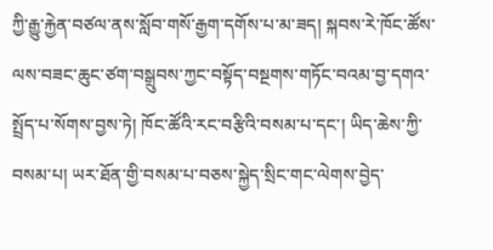ཀྱི་རྒྱུ་རྐྱེན་བཙལ་ནས་སློབ་གསོ་རྒྱག་དགོས་པ་མ་ཟད། སྐབས་རེ་ཁོང་ཚོས་ལས་བཟང་ཆུང་ཙག་བསྒྲུབས་ཀྱང་བསྟོད་བསྔགས་གཏོང་བའམ་བྱ་དགའ་སྤྲོད་པ་སོགས་བྱས་ཏེ། ཁོང་ཚོའི་རང་བརྩིའི་བསམ་པ་དང་། ཡིད་ཆེས་ཀྱི་བསམ་པ། ཡར་ཐོན་གྱི་བསམ་པ་བཅས་སྐྱེད་སྲིང་གང་ལེགས་བྱེད་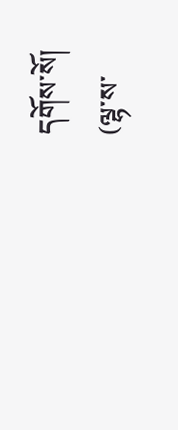དགོས་སོ།
(ལྷ་ས་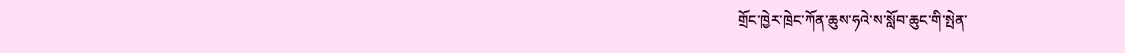གྲོང་ཁྱེར་ཁྲེང་ཀོན་ཆུས་ཧའེ་ས་སློབ་ཆུང་གི་སྤེན་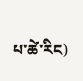པ་ཚེ་རིང)